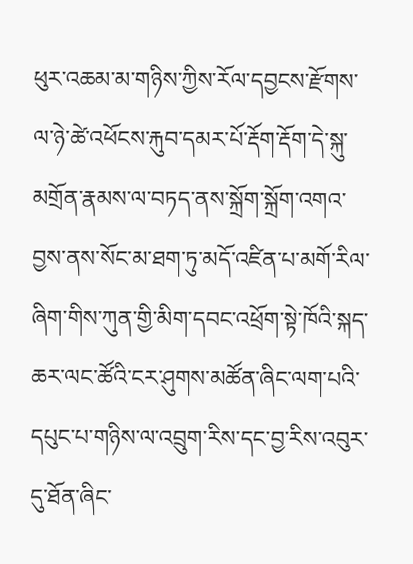ཕུར་འཆམ་མ་གཉིས་ཀྱིས་རོལ་དབྱངས་རྫོགས་ལ་ཉེ་ཚེ་འཕོངས་རྐུབ་དམར་པོ་རྡོག་རྡོག་དེ་སྐུ་མགྲོན་རྣམས་ལ་བཏད་ནས་སྐྲོག་སྐྲོག་འགའ་བྱས་ནས་སོང་མ་ཐག་ཏུ་མདོ་འཛིན་པ་མགོ་རིལ་ཞིག་གིས་ཀུན་གྱི་མིག་དབང་འཕྲོག་སྟེ་ཁོའི་སྐད་ཆར་ལང་ཚོའི་ངར་ཤུགས་མཚོན་ཞིང་ལག་པའི་དཔུང་པ་གཉིས་ལ་འབྲུག་རིས་དང་བྱ་རིས་འབུར་དུ་ཐོན་ཞིང་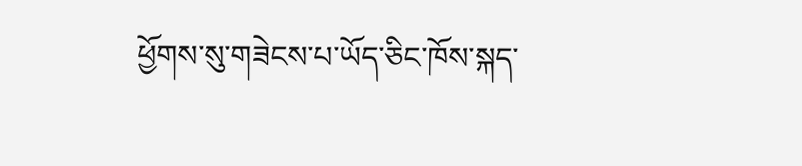ཕྱོགས་སུ་གཟེངས་པ་ཡོད་ཅིང་ཁོས་སྐད་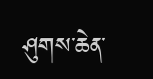ཤུགས་ཆེན་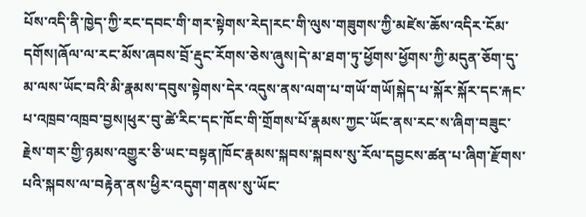པོས་འདི་ནི་ཁྱེད་ཀྱི་རང་དབང་གི་གར་སྟེགས་རེད།རང་གི་ལུས་གཟུགས་ཀྱི་མཛེས་ཆོས་འདིར་ངོམ་དགོས།ཞོལ་ལ་རང་མོས་ཞབས་བྲོ་རྡུང་རོགས་ཅེས་ཞུས།དེ་མ་ཐག་ཏུ་ཕྱོགས་ཕྱོགས་ཀྱི་མདུན་ཅོག་དུ་མ་ལས་ཡོང་བའི་མི་རྣམས་དབུས་སྟེགས་དེར་འདུས་ནས་ལག་པ་གཡོ་གཡོ།སྐེད་པ་སྐོར་སྐོར་དང་རྐང་པ་འཁྲབ་འཁྲབ་བྱས།ཕུར་བུ་ཚེ་རིང་དང་ཁོང་གི་གྲོགས་པོ་རྣམས་ཀྱང་ཡོང་ནས་རང་ས་ཞིག་བཟུང་རྗེས་གར་གྱི་ཉམས་འགྱུར་ཅི་ཡང་བསྟན།ཁོང་རྣམས་སྐབས་སྐབས་སུ་རོལ་དབྱངས་ཚན་པ་ཞིག་རྫོགས་པའི་སྐབས་ལ་བརྟེན་ནས་ཕྱིར་འདུག་གནས་སུ་ཡོང་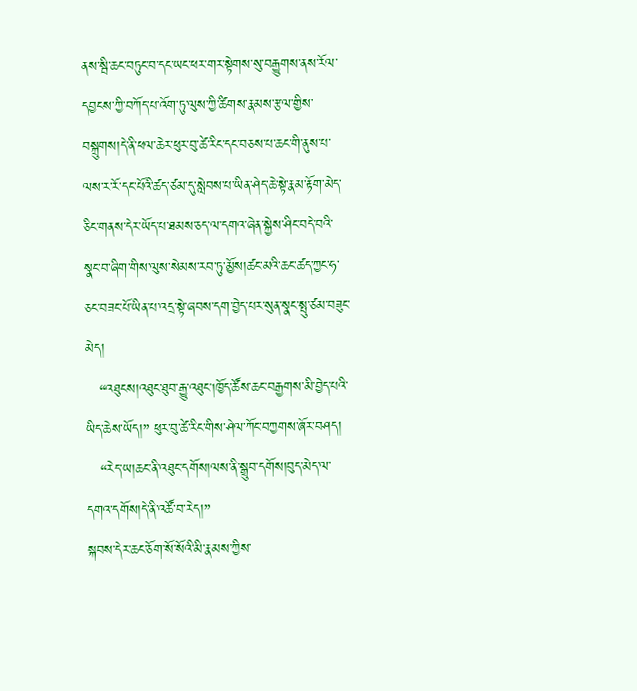ནས་སྦི་ཆང་བཏུང་བ་དང་ཡང་ཕར་གར་སྟེགས་སུ་བརྒྱུགས་ནས་རོལ་དབྱངས་ཀྱི་བཀོད་པ་འོག་ཏུ་ལུས་ཀྱི་ཚིགས་རྣམས་རྩལ་གྱིས་བསྐྲུགས།དེ་ནི་ཕལ་ཆེར་ཕུར་བུ་ཚེ་རིང་དང་བཅས་པ་ཆང་གི་ནུས་པ་ལས་ར་རོ་དང་པོའི་ཚད་ཙམ་དུ་སླེབས་པ་ཡིན་ཤེད་ཆེ་སྟེ་རྣམ་རྟོག་མེད་ཅིང་གནས་དེར་ཡོད་པ་ཐམས་ཅད་ལ་དགའ་ཞེན་སྐྱེས་ཤིང་བདེ་བའི་སྣང་བ་ཞིག་གིས་ལུས་སེམས་རབ་ཏུ་མྱོས།ཚང་མའི་ཆང་ཚད་ཀྱང་ཧ་ཅང་བཟང་པོ་ཡིན་པ་འདྲ་སྟེ་ཞབས་དག་བྱེད་པར་སུན་སྣང་སྤུ་ཙམ་བཟུང་མེད།
   “འཐུངས།འཐུང་ཐུབ་རྒྱུ་འཐུང།ཁྱོད་ཚོས་ཆང་བརྒྱགས་མི་བྱེད་པའི་ཡིད་ཆེས་ཡོད།” ཕུར་བུ་ཚེ་རིང་གིས་ཤེལ་ཀོང་བཀྱགས་ཞོར་བཤད།
   “རེད་ཡ།ཆང་ནི་འཐུང་དགོས།ལས་ནི་སྒྲུབ་དགོས།བུད་མེད་ལ་དགའ་དགོས།དེ་ནི་འཚོ་བ་རེད།”
སྐབས་དེར་ཆང་ཅོག་སོ་སོའི་མི་རྣམས་ཀྱིས་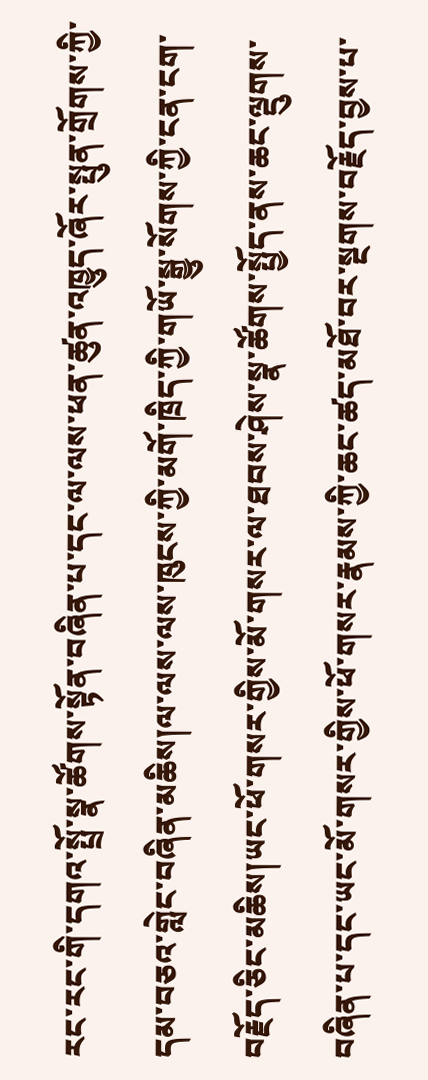རང་རང་གི་དགའ་སྤྲོ་སྣ་ཚོགས་སྟོན་བཞིན་པ་དང་ལ་ལས་ཕན་ཚུན་འཁྱུད་ཞོར་སྤུན་གྲོགས་ཀྱི་དམ་བཅའ་གླེང་བཞིན་མཆིས།ལ་ལས་ལས་ཁུངས་ཀྱི་མགོ་ཁྲིད་ཀྱི་གཡོ་སྒྱུ་སོགས་ཀྱི་ངན་ངག་བརྗོད་ཅིང་མཆིས།ཡང་ཕོ་གསར་གྱིས་མོ་གསར་ལ་ཐབས་ཤེས་སྣ་ཚོགས་སྤྱོད་ནས་ཆང་ལྡུགས་བཞིན་པ་དང་ཡང་མོ་གསར་གྱིས་ཕོ་གསར་རྣམས་ཀྱི་ཆང་ཚད་མཐོ་བར་སྔགས་བརྗོད་བྱས་པ་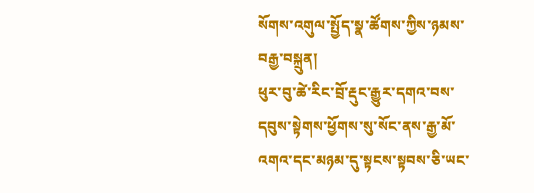སོགས་འགུལ་སྤྱོད་སྣ་ཚོགས་ཀྱིས་ཉམས་བརྒྱ་བསྐྲུན།
ཕུར་བུ་ཚེ་རིང་བྲོ་རྡུང་རྒྱུར་དགའ་བས་དབུས་སྟེགས་ཕྱོགས་སུ་སོང་ནས་རྒྱ་མོ་འགའ་དང་མཉམ་དུ་སྟངས་སྟབས་ཅི་ཡང་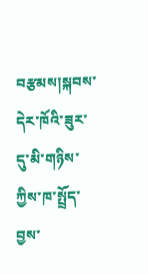བརྩམས།སྐབས་དེར་ཁོའི་ཟུར་དུ་མི་གཉིས་ཀྱིས་ཁ་སྤྲོད་བྱས་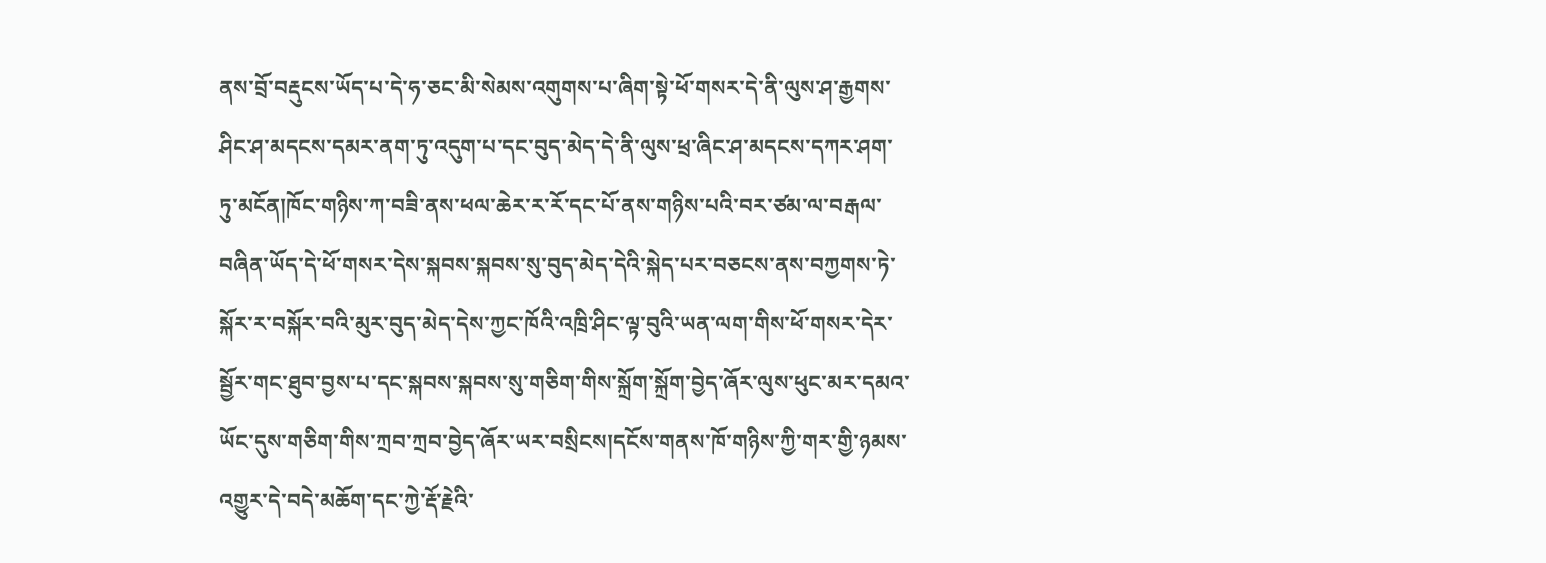ནས་བྲོ་བརྡུངས་ཡོད་པ་དེ་ཧ་ཅང་མི་སེམས་འགུགས་པ་ཞིག་སྟེ་ཕོ་གསར་དེ་ནི་ལུས་ཤ་རྒྱགས་ཤིང་ཤ་མདངས་དམར་ནག་ཏུ་འདུག་པ་དང་བུད་མེད་དེ་ནི་ལུས་ཕྲ་ཞིང་ཤ་མདངས་དཀར་ཤག་ཏུ་མངོན།ཁོང་གཉིས་ཀ་བཟི་ནས་ཕལ་ཆེར་ར་རོ་དང་པོ་ནས་གཉིས་པའི་བར་ཙམ་ལ་བརྒལ་བཞིན་ཡོད་དེ་ཕོ་གསར་དེས་སྐབས་སྐབས་སུ་བུད་མེད་དེའི་སྐེད་པར་བཅངས་ནས་བཀྱགས་ཏེ་སྐོར་ར་བསྐོར་བའི་མུར་བུད་མེད་དེས་ཀྱང་ཁོའི་འཁྲི་ཤིང་ལྟ་བུའི་ཡན་ལག་གིས་ཕོ་གསར་དེར་སྦྱོར་གང་ཐུབ་བྱས་པ་དང་སྐབས་སྐབས་སུ་གཅིག་གིས་སྐྲོག་སྐྲོག་བྱེད་ཞོར་ལུས་ཕུང་མར་དམའ་ཡོང་དུས་གཅིག་གིས་ཀྲབ་ཀྲབ་བྱེད་ཞོར་ཡར་བསྲིངས།དངོས་གནས་ཁོ་གཉིས་ཀྱི་གར་གྱི་ཉམས་འགྱུར་དེ་བདེ་མཆོག་དང་ཀྱེ་རྡོ་རྗེའི་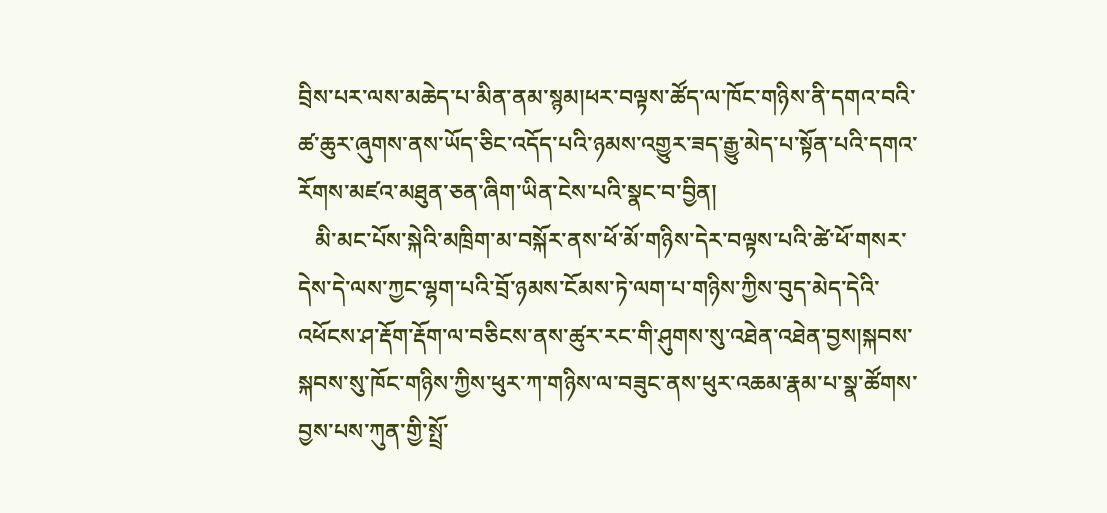བྲིས་པར་ལས་མཆེད་པ་མིན་ནམ་སྙམ།ཕར་བལྟས་ཚོད་ལ་ཁོང་གཉིས་ནི་དགའ་བའི་ཚ་ཆུར་ཞུགས་ནས་ཡོད་ཅིང་འདོད་པའི་ཉམས་འགྱུར་ཟད་རྒྱུ་མེད་པ་སྟོན་པའི་དགའ་རོགས་མཛའ་མཐུན་ཅན་ཞིག་ཡིན་ངེས་པའི་སྣང་བ་བྱིན།
   མི་མང་པོས་སྐེའི་མཁྲིག་མ་བསྐོར་ནས་ཕོ་མོ་གཉིས་དེར་བལྟས་པའི་ཚེ་ཕོ་གསར་དེས་དེ་ལས་ཀྱང་ལྷག་པའི་བྲོ་ཉམས་ངོམས་ཏེ་ལག་པ་གཉིས་ཀྱིས་བུད་མེད་དེའི་འཕོངས་ཤ་རྡོག་རྡོག་ལ་བཅིངས་ནས་ཚུར་རང་གི་ཤུགས་སུ་འཐེན་འཐེན་བྱས།སྐབས་སྐབས་སུ་ཁོང་གཉིས་ཀྱིས་ཕུར་ཀ་གཉིས་ལ་བཟུང་ནས་ཕུར་འཆམ་རྣམ་པ་སྣ་ཚོགས་བྱས་པས་ཀུན་གྱི་སྤྲོ་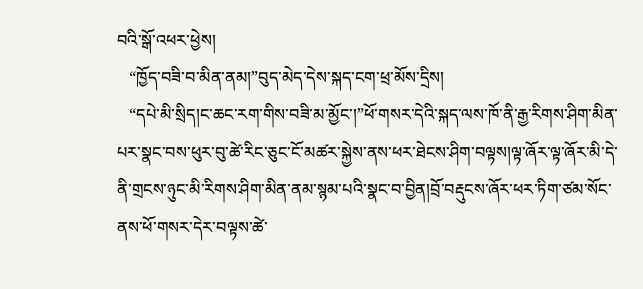བའི་སྒོ་འཕར་ཕྱེས།
   “ཁྱོད་བཟི་བ་མིན་ནམ།”བུད་མེད་དེས་སྐད་ངག་ཕྲ་མོས་དྲིས།
   “དཔེ་མི་སྲིད།ང་ཆང་རག་གིས་བཟི་མ་མྱོང་།”ཕོ་གསར་དེའི་སྐད་ལས་ཁོ་ནི་རྒྱ་རིགས་ཤིག་མིན་པར་སྣང་བས་ཕུར་བུ་ཚེ་རིང་ཅུང་ངོ་མཚར་སྐྱེས་ནས་ཕར་ཐེངས་ཤིག་བལྟས།ལྟ་ཞོར་ལྟ་ཞོར་མི་དེ་ནི་གྲངས་ཉུང་མི་རིགས་ཤིག་མིན་ནམ་སྙམ་པའི་སྣང་བ་བྱིན།བྲོ་བརྡུངས་ཞོར་ཕར་ཏིག་ཙམ་སོང་ནས་ཕོ་གསར་དེར་བལྟས་ཚེ་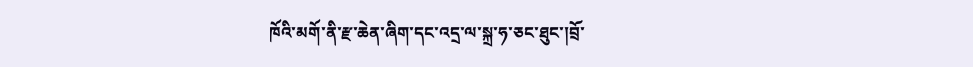ཁོའི་མགོ་ནི་རྫ་ཆེན་ཞིག་དང་འདྲ་ལ་སྐྲ་ཧ་ཅང་ཐུང་།བྲོ་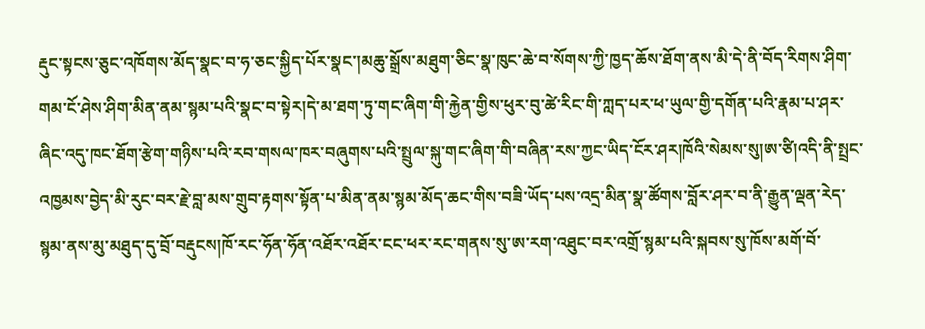རྡུང་སྟངས་ཅུང་འཁོགས་མོད་སྣང་བ་ཧ་ཅང་སྐྱིད་པོར་སྣང་།མཆུ་སྒྲོས་མཐུག་ཅིང་སྣ་ཁུང་ཆེ་བ་སོགས་ཀྱི་ཁྱད་ཆོས་ཐོག་ནས་མི་དེ་ནི་བོད་རིགས་ཤིག་གམ་ངོ་ཤེས་ཤིག་མིན་ནམ་སྙམ་པའི་སྣང་བ་སྟེར།དེ་མ་ཐག་ཏུ་གང་ཞིག་གི་རྐྱེན་གྱིས་ཕུར་བུ་ཚེ་རིང་གི་ཀླད་པར་ཕ་ཡུལ་གྱི་དགོན་པའི་རྣམ་པ་ཤར་ཞིང་འདུ་ཁང་ཐོག་རྩེག་གཉིས་པའི་རབ་གསལ་ཁར་བཞུགས་པའི་སྤྲུལ་སྐུ་གང་ཞིག་གི་བཞིན་རས་ཀྱང་ཡིད་ངོར་ཤར།ཁོའི་སེམས་སུ།ཨ་ཙི།འདི་ནི་སྤྲང་འཁྱམས་བྱེད་མི་རུང་བར་རྗེ་བླ་མས་གྲུབ་རྟགས་སྟོན་པ་མིན་ནམ་སྙམ་མོད་ཆང་གིས་བཟི་ཡོད་པས་འདྲ་མིན་སྣ་ཚོགས་བློར་ཤར་བ་ནི་རྒྱུན་ལྡན་རེད་སྙམ་ནས་མུ་མཐུད་དུ་བྲོ་བརྡུངས།ཁོ་རང་ཧོན་ཧོན་འཐོར་འཐོར་ངང་ཕར་རང་གནས་སུ་ཨ་རག་འཐུང་བར་འགྲོ་སྙམ་པའི་སྐབས་སུ་ཁོས་མགོ་བོ་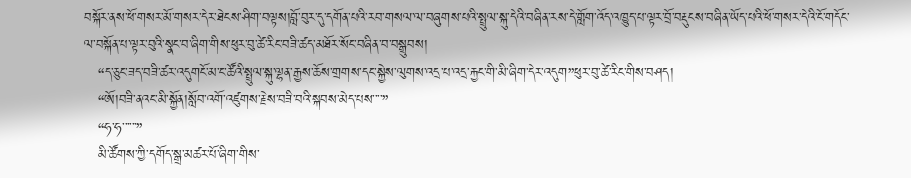བསྐོར་ནས་ཕོ་གསར་མོ་གསར་དེར་ཐེངས་ཤིག་བལྟས།བློ་བུར་དུ་དགོན་པའི་རབ་གསལ་ལ་བཞུགས་པའི་སྤྲུལ་སྐུ་དེའི་བཞིན་རས་དེ་གློག་འོད་འཁྱུད་པ་ལྟར་བྲོ་བརྡུངས་བཞིན་ཡོད་པའི་ཕོ་གསར་དེའི་ངོ་གདོང་ལ་བསྐོན་པ་ལྟར་བུའི་སྣང་བ་ཞིག་གིས་ཕུར་བུ་ཚེ་རིང་བཟི་ཚད་མཐོར་སོང་བཞིན་བ་བསྒྲུབས།
   “ད་ཅུང་ཟད་བཟི་ཚར་འདུགངོ་མ་ང་ཚོའི་སྤྲུལ་སྐུ་ལྷན་རྒྱས་ཆོས་གྲགས་དང་སྐྱེས་ལུགས་འདྲ་པ་འདྲ་རྐྱང་གི་མི་ཞིག་དེར་འདུག”ཕུར་བུ་ཚེ་རིང་གིས་བཤད།
   “ཨོ།བཟི་ནའང་མི་སྐྱོན།སློབ་འགོ་འཛུགས་རྗེས་བཟི་བའི་སྐབས་མེད་པས་་་་”
   “ཧ་ཧ་་་་་་”
   མི་ཚོགས་ཀྱི་དགོད་སྒྲ་མཚར་པོ་ཞིག་གིས་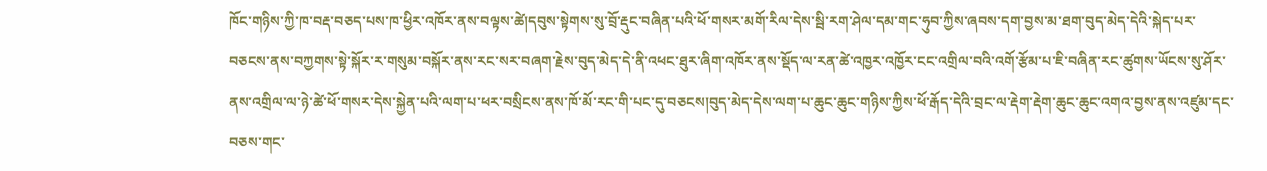ཁོང་གཉིས་ཀྱི་ཁ་བརྡ་བཅད་པས་ཁ་ཕྱིར་འཁོར་ནས་བལྟས་ཚེ།དབུས་སྟེགས་སུ་བྲོ་རྡུང་བཞིན་པའི་ཕོ་གསར་མགོ་རིལ་དེས་སྦི་རག་ཤེལ་དམ་གང་ཧུབ་ཀྱིས་ཞབས་དག་བྱས་མ་ཐག་བུད་མེད་དེའི་སྐེད་པར་བཅངས་ནས་བཀྱགས་སྟེ་སྐོར་ར་གསུམ་བསྐོར་ནས་རང་སར་བཞག་རྗེས་བུད་མེད་དེ་ནི་འཕང་ཐུར་ཞིག་འཁོར་ནས་སྡོད་ལ་རན་ཚེ་འཁྱར་འཁྱོར་ངང་འགྲིལ་བའི་འགོ་རྩོམ་པ་ཇི་བཞིན་རང་ཚུགས་ཡོངས་སུ་ཤོར་ནས་འགྲིལ་ལ་ཉེ་ཚེ་ཕོ་གསར་དེས་སྐྱེན་པའི་ལག་པ་ཕར་བསྲིངས་ནས་ཁོ་མོ་རང་གི་པང་དུ་བཅངས།བུད་མེད་དེས་ལག་པ་ཆུང་ཆུང་གཉིས་ཀྱིས་ཕོ་རྒོད་དེའི་བྲང་ལ་རྡེག་རྡེག་ཆུང་ཆུང་འགའ་བྱས་ནས་འཛུམ་དང་བཅས་གང་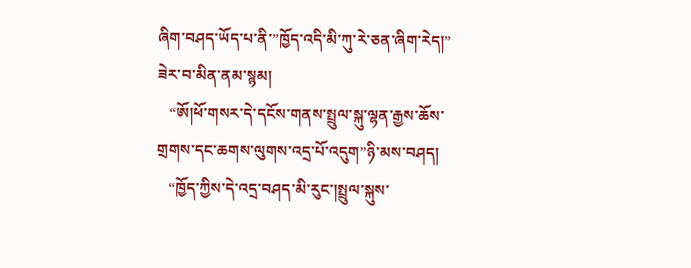ཞིག་བཤད་ཡོད་པ་ནི་”ཁྱོད་འདི་མི་ཀུ་རེ་ཅན་ཞིག་རེད།” ཟེར་བ་མིན་ནམ་སྙམ།
   “ཨོ།ཕོ་གསར་དེ་དངོས་གནས་སྤྲུལ་སྐུ་ལྷན་རྒྱས་ཆོས་གྲགས་དང་ཆགས་ལུགས་འདྲ་པོ་འདུག”ཉི་མས་བཤད།
   “ཁྱོད་ཀྱིས་དེ་འདྲ་བཤད་མི་རུང་།སྤྲུལ་སྐུས་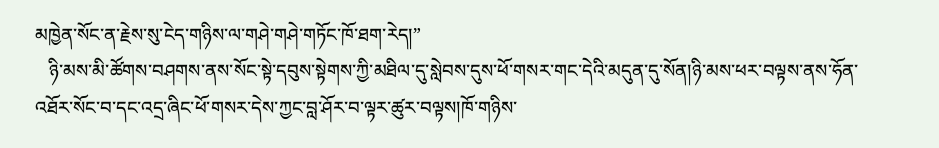མཁྱེན་སོང་ན་རྗེས་སུ་ངེད་གཉིས་ལ་གཤེ་གཤེ་གཏོང་ཁོ་ཐག་རེད།”
   ཉི་མས་མི་ཚོགས་བཤགས་ནས་སོང་སྟེ་དབུས་སྟེགས་ཀྱི་མཐིལ་དུ་སླེབས་དུས་ཕོ་གསར་གང་དེའི་མདུན་དུ་སོན།ཉི་མས་ཕར་བལྟས་ནས་ཧོན་འཐོར་སོང་བ་དང་འདྲ་ཞིང་ཕོ་གསར་དེས་ཀྱང་བླ་ཤོར་བ་ལྟར་ཚུར་བལྟས།ཁོ་གཉིས་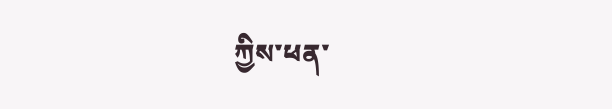ཀྱིས་ཕན་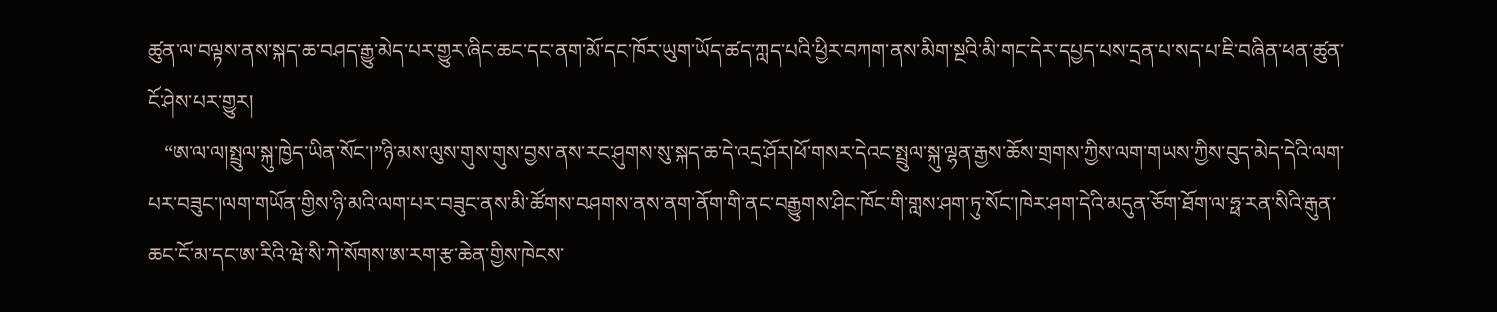ཚུན་ལ་བལྟས་ནས་སྐད་ཆ་བཤད་རྒྱུ་མེད་པར་གྱུར་ཞིང་ཆང་དང་ནག་མོ་དང་ཁོར་ཡུག་ཡོད་ཚད་ཀླད་པའི་ཕྱིར་བཀག་ནས་མིག་སྔའི་མི་གང་དེར་དཔྱད་པས་དྲན་པ་སད་པ་ཇི་བཞིན་ཕན་ཚུན་ངོ་ཤེས་པར་གྱུར།
   “ཨ་ལ་ལ།སྤྲུལ་སྐུ་ཁྱེད་ཡིན་སོང་།”ཉི་མས་ལུས་གུས་གུས་བྱས་ནས་རང་ཤུགས་སུ་སྐད་ཆ་དེ་འདྲ་ཤོར།ཕོ་གསར་དེའང་སྤྲུལ་སྐུ་ལྷན་རྒྱས་ཆོས་གྲགས་ཀྱིས་ལག་གཡས་ཀྱིས་བུད་མེད་དེའི་ལག་པར་བཟུང་།ལག་གཡོན་གྱིས་ཉི་མའི་ལག་པར་བཟུང་ནས་མི་ཚོགས་བཤགས་ནས་ནག་ནོག་གི་ནང་བརྒྱུགས་ཤིང་ཁོང་གི་གླས་ཤག་ཏུ་སོང་།ཁེར་ཤག་དེའི་མདུན་ཅོག་ཐོག་ལ་ཧྥ་རན་སིའི་རྒུན་ཆང་ངོ་མ་དང་ཨ་རིའི་ཝེ་སི་ཀེ་སོགས་ཨ་རག་རྩ་ཆེན་གྱིས་ཁེངས་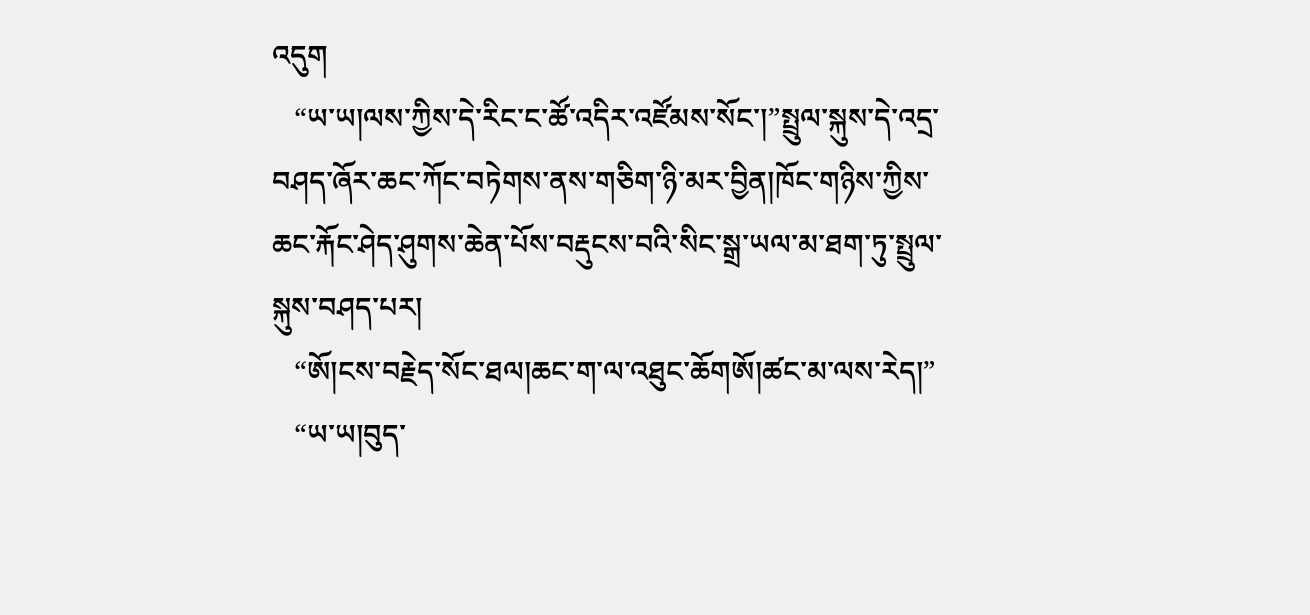འདུག
   “ཡ་ཡ།ལས་ཀྱིས་དེ་རིང་ང་ཚོ་འདིར་འཛོམས་སོང་།”སྤྲུལ་སྐུས་དེ་འདྲ་བཤད་ཞོར་ཆང་ཀོང་བཏེགས་ནས་གཅིག་ཉི་མར་བྱིན།ཁོང་གཉིས་ཀྱིས་ཆང་རྐོང་ཤེད་ཤུགས་ཆེན་པོས་བརྡུངས་བའི་སིང་སྒྲ་ཡལ་མ་ཐག་ཏུ་སྤྲུལ་སྐུས་བཤད་པར།
   “ཨོ།ངས་བརྗེད་སོང་ཐལ།ཆང་ག་ལ་འཐུང་ཆོགཨོ།ཚང་མ་ལས་རེད།”
   “ཡ་ཡ།བུད་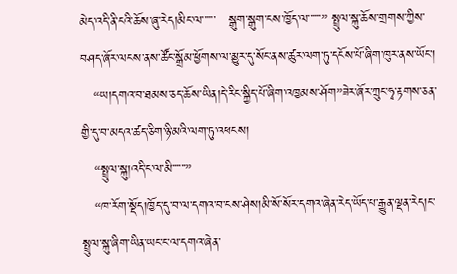མེད་འདི་ནི་ངའི་ཆོས་ཞུ་རེད།མིང་ལ་་་་་་   སྒུག་སྒུག་ངས་ཁྱོད་ལ་་་་་་” སྤྲུལ་སྐུ་ཆོས་གྲགས་ཀྱིས་བཤད་ཞོར་ལངས་ནས་ཚོང་སྒྲོམ་ཕྱོགས་ལ་མྱུར་དུ་སོང་ནས་ཚུར་ལག་ཏུ་དངོས་པོ་ཞིག་ཁུར་ནས་ཡོང་།
   “ཡ།དགའ་བ་ཐམས་ཅད་ཆོས་ཡིན།དེ་རིང་སྐྱིད་པོ་ཞིག་འཁྱམས་ཤོག”ཟེར་ཞོར་ཀྲུང་ཧྭ་རྟགས་ཅན་གྱི་དུ་བ་མདའ་ཚད་ཅིག་ཉི་མའི་ལག་ཏུ་འཕངས།
   “སྤྲུལ་སྐུ།འདི་ང་ལ་མི་་་་་་”
   “ཁ་རོག་སྡོད།ཁྱོད་དུ་བ་ལ་དགའ་བ་ངས་ཤེས།མི་སོ་སོར་དགའ་ཞེན་རེད་ཡོད་པ་རྒྱུན་ལྡན་རེད།ང་སྤྲུལ་སྐུ་ཞིག་ཡིན་ཡང་ང་ལ་དགའ་ཞེན་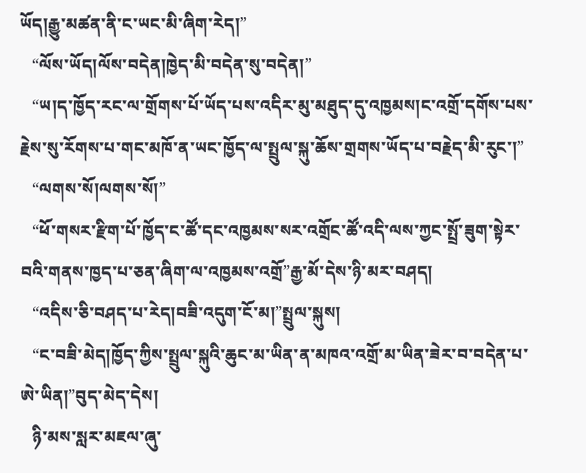ཡོད།རྒྱུ་མཚན་ནི་ང་ཡང་མི་ཞིག་རེད།”
   “ལོས་ཡོད།ལོས་བདེན།ཁྱེད་མི་བདེན་སུ་བདེན།”
   “ཡ།ད་ཁྱོད་རང་ལ་གྲོགས་པོ་ཡོད་པས་འདིར་མུ་མཐུད་དུ་འཁྱམས།ང་འགྲོ་དགོས་པས་རྗེས་སུ་རོགས་པ་གང་མཁོ་ན་ཡང་ཁྱོད་ལ་སྤྲུལ་སྐུ་ཆོས་གྲགས་ཡོད་པ་བརྗེད་མི་རུང་།”
   “ལགས་སོ།ལགས་སོ།”
   “ཕོ་གསར་རྫིག་པོ་ཁྱོད་ང་ཚོ་དང་འཁྱམས་སར་འགྲོང་ཚོ་འདི་ལས་ཀྱང་སྤྲོ་ཟུག་སྟེར་བའི་གནས་ཁྱད་པ་ཅན་ཞིག་ལ་འཁྱམས་འགྲོ”རྒྱ་མོ་དེས་ཉི་མར་བཤད།
   “འདིས་ཅི་བཤད་པ་རེད།བཟི་འདུག་ངོ་མ།”སྤྲུལ་སྐུས།
   “ང་བཟི་མེད།ཁྱོད་ཀྱིས་སྤྲུལ་སྐུའི་ཆུང་མ་ཡིན་ན་མཁའ་འགྲོ་མ་ཡིན་ཟེར་བ་བདེན་པ་ཨེ་ཡིན།”བུད་མེད་དེས།
   ཉི་མས་སླར་མཇལ་ཞུ་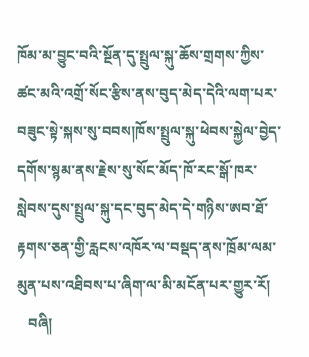ཁོམ་མ་བྱུང་བའི་སྔོན་དུ་སྤྲུལ་སྐུ་ཆོས་གྲགས་ཀྱིས་ཚང་མའི་འགྲོ་སོང་རྩིས་ནས་བུད་མེད་དེའི་ལག་པར་བཟུང་སྟེ་སྐས་སུ་བབས།ཁོས་སྤྲུལ་སྐུ་ཕེབས་སྐྱེལ་བྱེད་དགོས་སྙམ་ནས་རྗེས་སུ་སོང་མོད་ཁོ་རང་སྒོ་ཁར་སླེབས་དུས་སྤྲུལ་སྐུ་དང་བུད་མེད་དེ་གཉིས་ཨབ་ཐོ་རྟགས་ཅན་གྱི་རླངས་འཁོར་ལ་བསྡད་ནས་ཁྲོམ་ལམ་མུན་པས་འཐིབས་པ་ཞིག་ལ་མི་མངོན་པར་གྱུར་རོ།
   བཞི།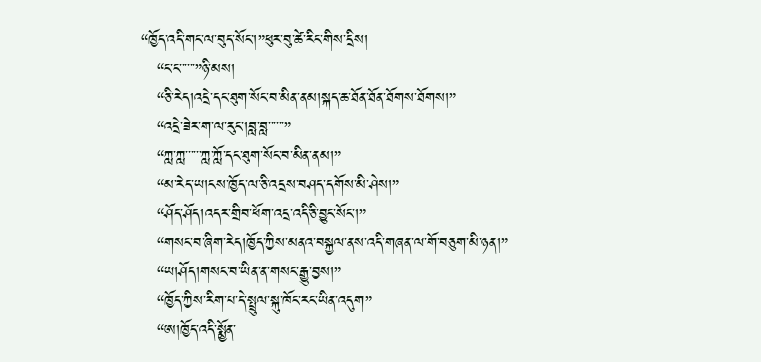“ཁྱོད་འདི་གང་ལ་བུད་སོང་།”ཕུར་བུ་ཚེ་རིང་གིས་དྲིས།
   “ང་ང་་་་་་”ཉི་མས།
   “ཅི་རེད།འདྲེ་དང་ཐུག་སོང་བ་མིན་ནམ།སྐད་ཆ་ཐོན་ཐོན་ཐོགས་ཐོགས།”
   “འདྲེ་ཟེར་ག་ལ་རུང་།བླ་བླ་་་་་་”
   “ཀླ་ཀླ་་་་་་ཀླ་ཀློ་དང་ཐུག་སོང་བ་མིན་ནམ།”
   “མ་རེད་ཡ།ངས་ཁྱོད་ལ་ཅི་འདྲས་བཤད་དགོས་མི་ཤེས།”
   “ཤོད་ཤོད།འདར་གྲིབ་ཕོག་འདྲ་འདི་ཅི་བྱུང་སོང་།”
   “གསང་བ་ཞིག་རེད།ཁྱོད་ཀྱིས་མནའ་བསྐྱལ་ནས་འདི་གཞན་ལ་གོ་བཅུག་མི་ཉན།”
   “ཡ།ཤོད།གསང་བ་ཡིན་ན་གསང་རྒྱུ་བྱས།”
   “ཁྱོད་ཀྱིས་རིག་པ་དེ་སྤྲུལ་སྐུ་ཁོང་རང་ཡིན་འདུག”
   “ཨ།ཁྱོད་འདི་སྨྱོན་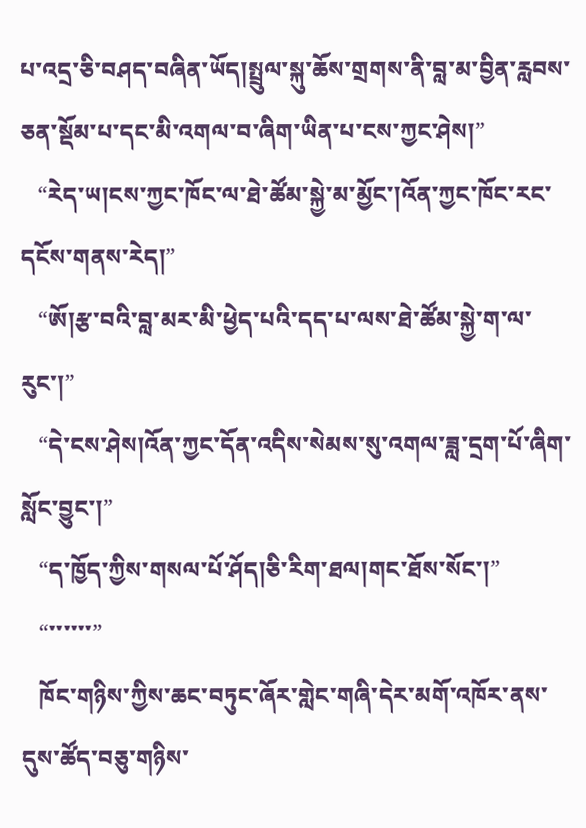པ་འདྲ་ཅི་བཤད་བཞིན་ཡོད།སྤྲུལ་སྐུ་ཆོས་གྲགས་ནི་བླ་མ་བྱིན་རླབས་ཅན་སྡོམ་པ་དང་མི་འགལ་བ་ཞིག་ཡིན་པ་ངས་ཀྱང་ཤེས།”
   “རེད་ཡ།ངས་ཀྱང་ཁོང་ལ་ཐེ་ཚོམ་སྐྱེ་མ་མྱོང་།འོན་ཀྱང་ཁོང་རང་དངོས་གནས་རེད།”
   “ཨོ།རྩ་བའི་བླ་མར་མི་ཕྱེད་པའི་དད་པ་ལས་ཐེ་ཚོམ་སྐྱེ་ག་ལ་རུང་།”
   “དེ་ངས་ཤེས།འོན་ཀྱང་དོན་འདིས་སེམས་སུ་འགལ་ཟླ་དྲག་པོ་ཞིག་སློང་བྱུང་།”
   “ད་ཁྱོད་ཀྱིས་གསལ་པོ་ཤོད།ཅི་རིག་ཐལ།གང་ཐོས་སོང་།”
   “་་་་་་”
   ཁོང་གཉིས་ཀྱིས་ཆང་བཏུང་ཞོར་གླེང་གཞི་དེར་མགོ་འཁོར་ནས་དུས་ཚོད་བཅུ་གཉིས་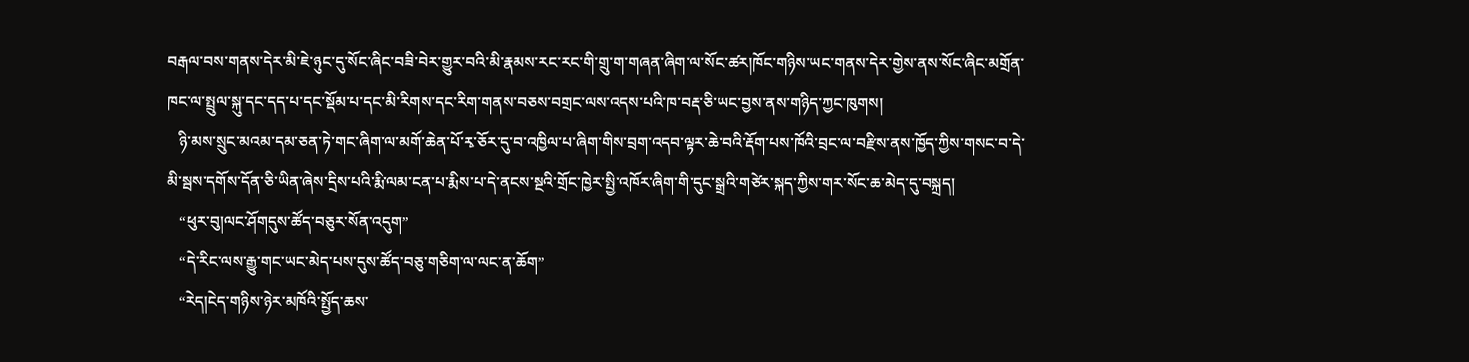བརྒལ་བས་གནས་དེར་མི་ཇེ་ཉུང་དུ་སོང་ཞིང་བཟི་བེར་གྱུར་བའི་མི་རྣམས་རང་རང་གི་གྲུ་ག་གཞན་ཞིག་ལ་སོང་ཚར།ཁོང་གཉིས་ཡང་གནས་དེར་གྱེས་ནས་སོང་ཞིང་མགྲོན་ཁང་ལ་སྤྲུལ་སྐུ་དང་དད་པ་དང་སྡོམ་པ་དང་མི་རིགས་དང་རིག་གནས་བཅས་བགྲང་ལས་འདས་པའི་ཁ་བརྡ་ཅི་ཡང་བྱས་ནས་གཉིད་ཀྱང་ཁུགས།
   ཉི་མས་སྲུང་མའམ་དམ་ཅན་ཏེ་གང་ཞིག་ལ་མགོ་ཆེན་པོ་རྭ་ཅོར་དུ་བ་འཁྱིལ་པ་ཞིག་གིས་བྲག་འདབ་ལྟར་ཆེ་བའི་རྡོག་པས་ཁོའི་བྲང་ལ་བརྫིས་ནས་ཁྱོད་ཀྱིས་གསང་བ་དེ་མི་སྦས་དགོས་དོན་ཅི་ཡིན་ཞེས་དྲིས་པའི་རྨི་ལམ་ངན་པ་རྨིས་པ་དེ་ནངས་སྔའི་གྲོང་ཁྱེར་སྤྱི་འཁོར་ཞིག་གི་དུང་སྒྲའི་གཙེར་སྐད་ཀྱིས་གར་སོང་ཆ་མེད་དུ་བསྐྲད།
   “ཕུར་བུ།ལང་ཤོགདུས་ཚོད་བཅུར་སོན་འདུག”
   “དེ་རིང་ལས་རྒྱུ་གང་ཡང་མེད་པས་དུས་ཚོད་བཅུ་གཅིག་ལ་ལང་ན་ཆོག”
   “རེད།ངེད་གཉིས་ཉེར་མཁོའི་སྤྱོད་ཆས་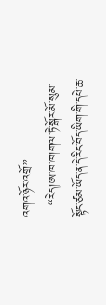འགའ་ཉོར་འགྲོ”
   “རེད།ཨ་ཁ་ཁ།གལ་ཏེ་སྒོར་མོ་སུམ་སྟོང་ཙམ་ཡོད་ན་དེ་རིང་བོད་ཡིག་གི་དཔེ་ཆ་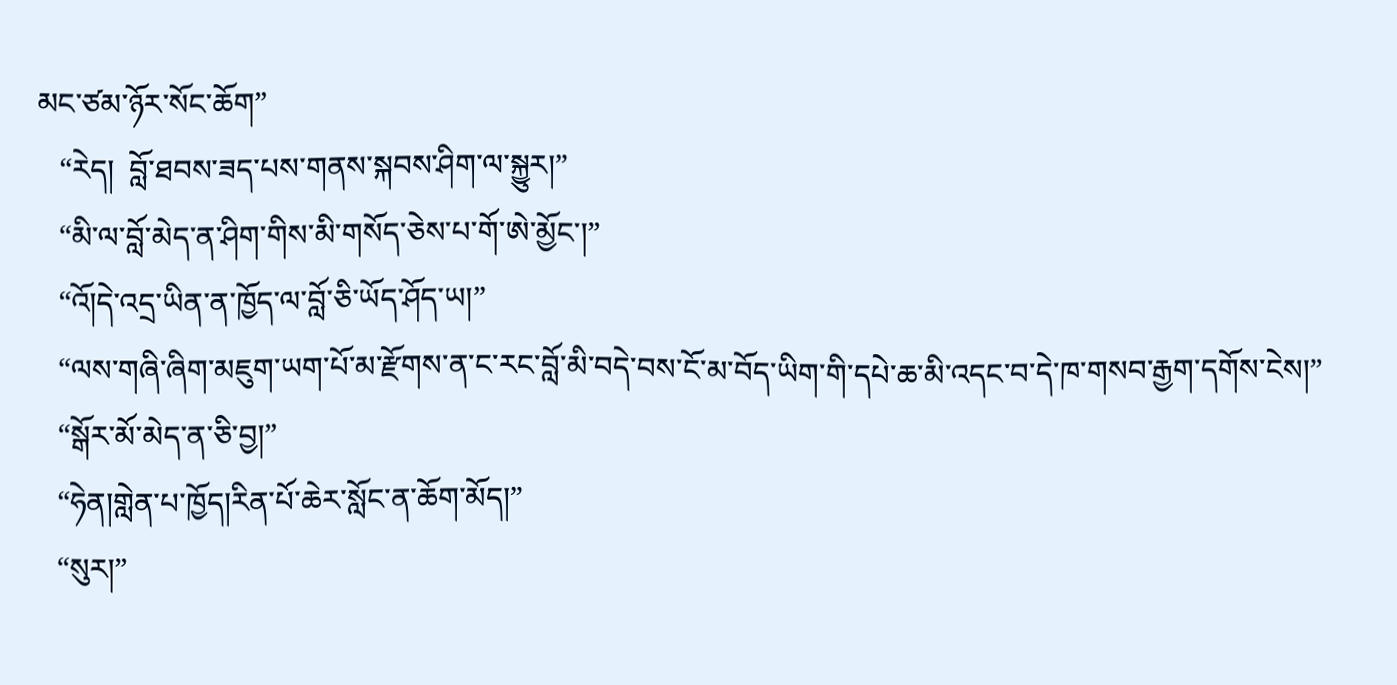མང་ཙམ་ཉོར་སོང་ཆོག”
   “རེད།  བློ་ཐབས་ཟད་པས་གནས་སྐབས་ཤིག་ལ་སྐྱུར།”
   “མི་ལ་བློ་མེད་ན་ཤིག་གིས་མི་གསོད་ཅེས་པ་གོ་ཨེ་མྱོང་།”
   “འོ།དེ་འདྲ་ཡིན་ན་ཁྱོད་ལ་བློ་ཅི་ཡོད་ཤོད་ཡ།”
   “ལས་གཞི་ཞིག་མཇུག་ཡག་པོ་མ་རྫོགས་ན་ང་རང་བློ་མི་བདེ་བས་ངོ་མ་བོད་ཡིག་གི་དཔེ་ཆ་མི་འདང་བ་དེ་ཁ་གསབ་རྒྱག་དགོས་ངེས།”
   “སྒོར་མོ་མེད་ན་ཅི་བྱ།”
   “ཧེན།གླེན་པ་ཁྱོད།རིན་པོ་ཆེར་སློང་ན་ཆོག་མོད།”
   “སུར།”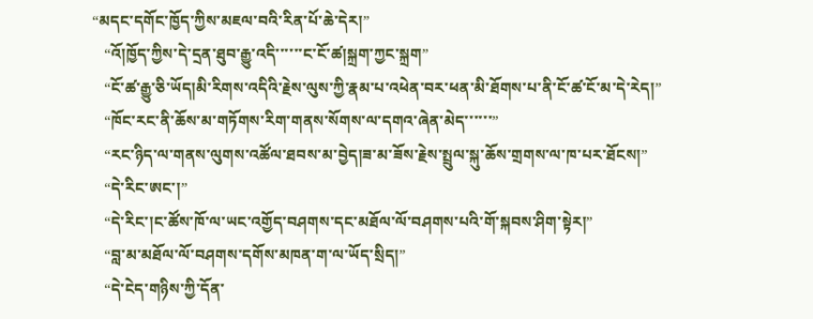“མདང་དགོང་ཁྱོད་ཀྱིས་མཇལ་བའི་རིན་པོ་ཆེ་དེར།”
   “འོ།ཁྱོད་ཀྱིས་དེ་དྲན་ཐུབ་རྒྱུ་འདི་་་་་་ང་ངོ་ཚ།སྐྲག་ཀྱང་སྐྲག”
   “ངོ་ཚ་རྒྱུ་ཅི་ཡོད།མི་རིགས་འདིའི་རྗེས་ལུས་ཀྱི་རྣམ་པ་འཕེན་བར་ཕན་མི་ཐོགས་པ་ནི་ངོ་ཚ་ངོ་མ་དེ་རེད།”
   “ཁོང་རང་ནི་ཆོས་མ་གཏོགས་རིག་གནས་སོགས་ལ་དགའ་ཞེན་མེད་་་་་་”
   “རང་ཉིད་ལ་གནས་ལུགས་འཚོལ་ཐབས་མ་བྱེད།ཟ་མ་ཟོས་རྗེས་སྤྲུལ་སྐུ་ཆོས་གྲགས་ལ་ཁ་པར་ཐོངས།”
   “དེ་རིང་ཨང་།”
   “དེ་རིང་།ང་ཚོས་ཁོ་ལ་ཡང་འགྱོད་བཤགས་དང་མཐོལ་ལོ་བཤགས་པའི་གོ་སྐབས་ཤིག་སྟེར།”
   “བླ་མ་མཐོལ་ལོ་བཤགས་དགོས་མཁན་ག་ལ་ཡོད་སྲིད།”
   “དེ་ངེད་གཉིས་ཀྱི་དོན་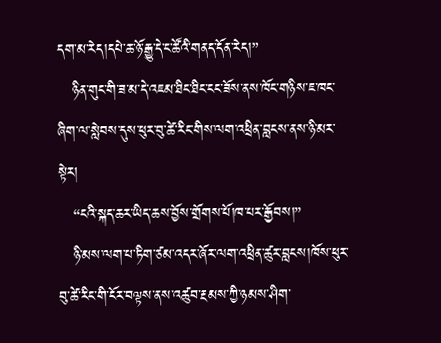དག་མ་རེད།དཔེ་ཆ་ཉོ་རྒྱུ་དེ་ང་ཚོའི་གནད་དོན་རེད།”
   ཉིན་གུང་གི་ཟ་མ་དེ་འཇམ་ཐིང་ཐིང་ངང་ཟོས་ནས་ཁོང་གཉིས་ཇ་ཁང་ཞིག་ལ་སླེབས་དུས་ཕུར་བུ་ཚེ་རིང་གིས་ལག་འཕྲིན་བླངས་ནས་ཉི་མར་སྟེར།
   “ངའི་སྐད་ཆར་ཡིད་ཆས་བྱོས་གྲོགས་པོ།ཁ་པར་རྒྱོབས།”
   ཉི་མས་ལག་པ་ཏིག་ཙམ་འདར་ཞོར་ལག་འཕྲིན་ཚུར་བླངས།ཁོས་ཕུར་བུ་ཚེ་རིང་གི་ངོར་བལྟས་ནས་འཚུབ་རྔམས་ཀྱི་ཉམས་ཤིག་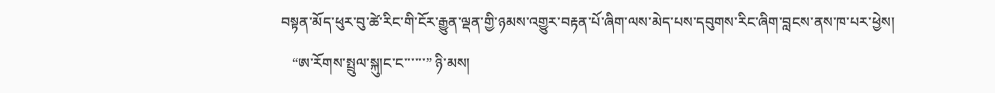བསྟན་མོད་ཕུར་བུ་ཚེ་རིང་གི་ངོར་རྒྱུན་ལྡན་གྱི་ཉམས་འགྱུར་བརྟན་པོ་ཞིག་ལས་མེད་པས་དབུགས་རིང་ཞིག་བླངས་ནས་ཁ་པར་ཕྱེས།
   “ཨ་རོགས་སྤྲུལ་སྐུ།ང་ང་་་་་་” ཉི་མས།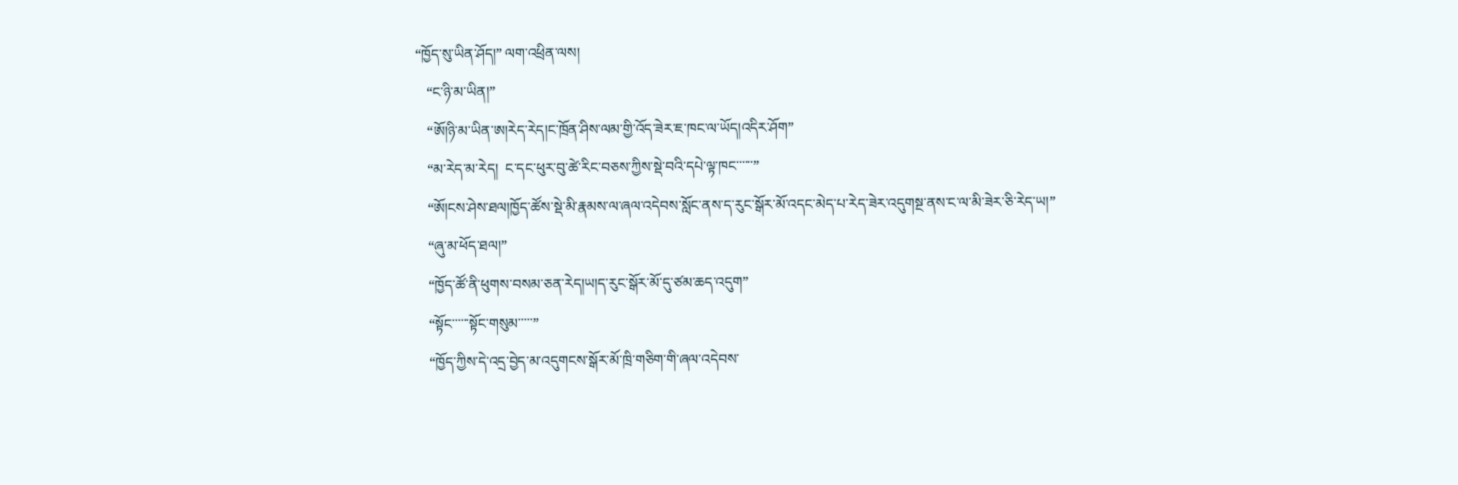“ཁྱོད་སུ་ཡིན་ཤོད།” ལག་འཕྲིན་ལས།
   “ང་ཉི་མ་ཡིན།”
   “ཨོ།ཉི་མ་ཡིན་ཨ།རེད་རེད།ང་ཁྲོན་ཤིས་ལམ་གྱི་འོད་ཟེར་ཇ་ཁང་ལ་ཡོད།འདིར་ཤོག”
   “མ་རེད་མ་རེད།  ང་དང་ཕུར་བུ་ཚེ་རིང་བཅས་ཀྱིས་སྡེ་བའི་དཔེ་ལྟ་ཁང་་་་་་”
   “ཨོ།ངས་ཤེས་ཐལ།ཁྱོད་ཚོས་སྡེ་མི་རྣམས་ལ་ཞལ་འདེབས་སློང་ནས་ད་རུང་སྒོར་མོ་འདང་མེད་པ་རེད་ཟེར་འདུགསྔ་ནས་ང་ལ་མི་ཟེར་ཅི་རེད་ཡ།”
   “ཞུ་མ་ཕོད་ཐལ།”
   “ཁྱོད་ཚོ་ནི་ཕུགས་བསམ་ཅན་རེད།ཡ།ད་རུང་སྒོར་མོ་དུ་ཙམ་ཆད་འདུག”
   “སྟོང་་་་་་སྟོང་གསུམ་་་་་”
   “ཁྱོད་ཀྱིས་དེ་འདྲ་བྱེད་མ་འདུགངས་སྒོར་མོ་ཁྲི་གཅིག་གི་ཞལ་འདེབས་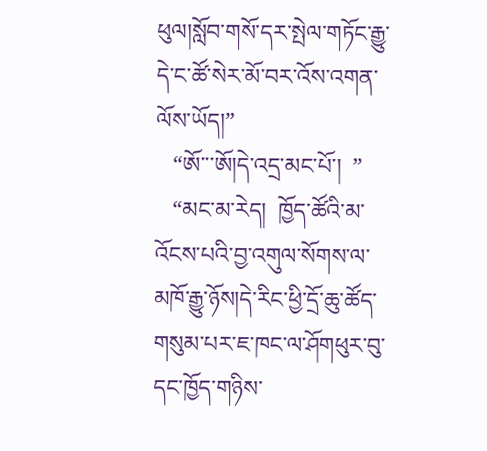ཕུལ།སློབ་གསོ་དར་སྤེལ་གཏོང་རྒྱུ་དེ་ང་ཚོ་སེར་མོ་བར་འོས་འགན་ལོས་ཡོད།”
   “ཨོ་་་ཨོ།དེ་འདྲ་མང་པོ་།  ”
   “མང་མ་རེད།  ཁྱོད་ཚོའི་མ་འོངས་པའི་བྱ་འགུལ་སོགས་ལ་མཁོ་རྒྱུ་ཉོས།དེ་རིང་ཕྱི་དྲོ་ཆུ་ཚོད་གསུམ་པར་ཇ་ཁང་ལ་ཤོགཕུར་བུ་དང་ཁྱོད་གཉིས་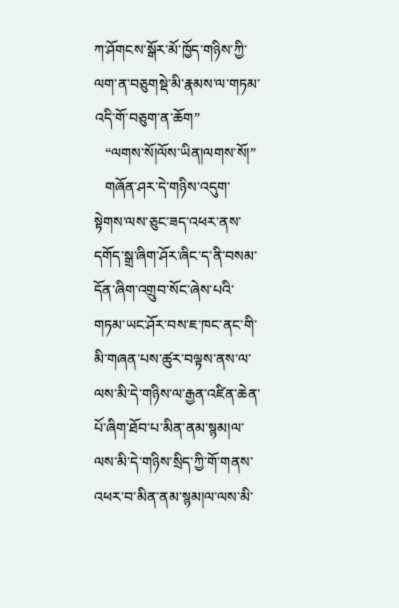ཀ་ཤོགངས་སྒོར་མོ་ཁྱོད་གཉིས་ཀྱི་ལག་ན་བཅུགསྡེ་མི་རྣམས་ལ་གཏམ་འདི་གོ་བཅུག་ན་ཆོག”
   “ལགས་སོ།ལོས་ཡིན།ལགས་སོ།”
   གཞོན་ཤར་དེ་གཉིས་འདུག་སྟེགས་ལས་ཅུང་ཟད་འཕར་ནས་དགོད་སྒྲ་ཞིག་ཤོར་ཞིང་ད་ནི་བསམ་དོན་ཞིག་འགྲུབ་སོང་ཞེས་པའི་གཏམ་ཡང་ཤོར་བས་ཇ་ཁང་ནང་གི་མི་གཞན་པས་ཚུར་བལྟས་ནས་ལ་ལས་མི་དེ་གཉིས་ལ་རྒྱན་འཛིན་ཆེན་པོ་ཞིག་ཐོབ་པ་མིན་ནམ་སྙམ།ལ་ལས་མི་དེ་གཉིས་སྲིད་ཀྱི་གོ་གནས་འཕར་བ་མིན་ནམ་སྙམ།ལ་ལས་མི་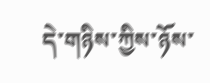དེ་གཉིས་ཀྱིས་ཉོས་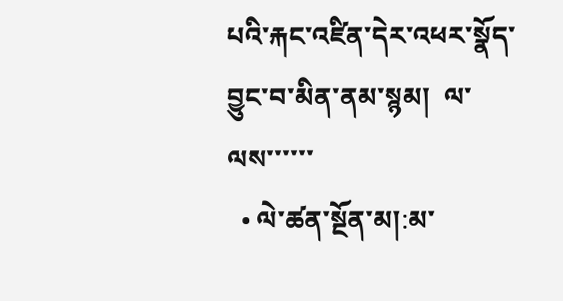པའི་རྐང་འཛིན་དེར་འཕར་སྣོད་བྱུང་བ་མིན་ནམ་སྙམ།  ལ་ལས་་་་་་
  • ལེ་ཚན་སྔོན་མ།:མ་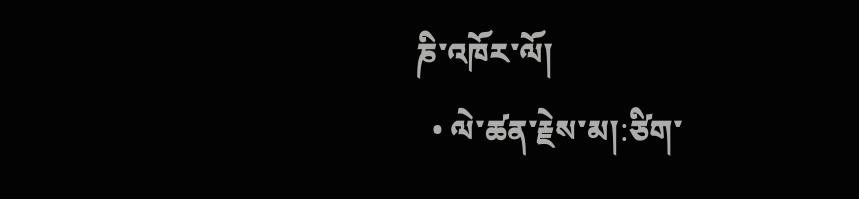ཎི་འཁོར་ལོ།
  • ལེ་ཚན་རྗེས་མ།:ཙིག་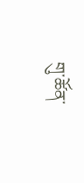གུ་ཚོན་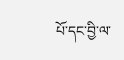པོ་དང་བྱི་ལ་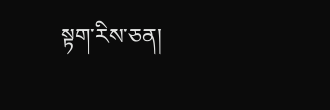སྟག་རིས་ཅན།